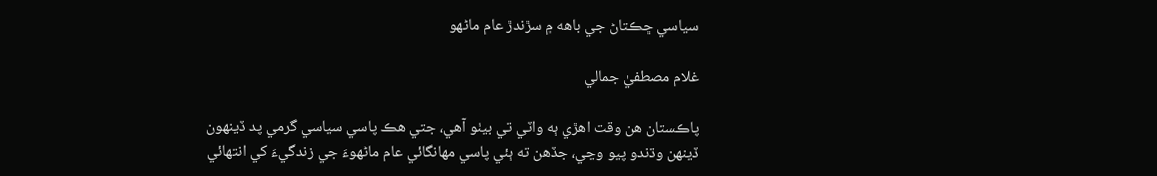سياسي ڇڪتاڻ جي باهه ۾ سڙندڙ عام ماڻهو

غلام مصطفيٰ جمالي

پاڪستان هن وقت اهڙي ٻه واٽي تي بيٺو آهي، جتي هڪ پاسي سياسي گرمي پد ڏينهون ڏينهن وڌندو پيو وڃي، جڏهن ته ٻئي پاسي مهانگائي عام ماڻهوءَ جي زندگيءَ کي انتهائي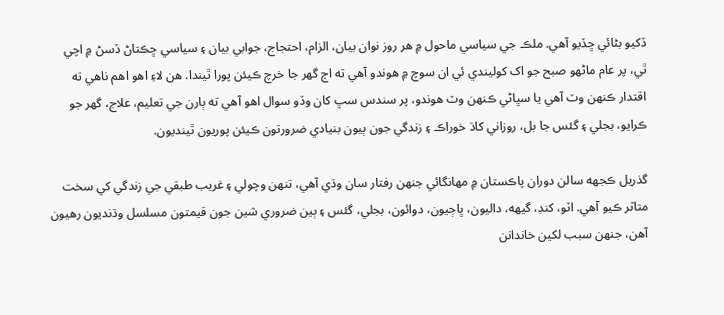ڏکيو بڻائي ڇڏيو آهي. ملڪ جي سياسي ماحول ۾ هر روز نوان بيان، الزام، احتجاج، جوابي بيان ۽ سياسي ڇڪتاڻ ڏسڻ ۾ اچي ٿي، پر عام ماڻهو صبح جو اک کوليندي ئي ان سوچ ۾ هوندو آهي ته اڄ گهر جا خرچ ڪيئن پورا ٿيندا. هن لاءِ اهو اهم ناهي ته اقتدار ڪنهن وٽ آهي يا سڀاڻي ڪنهن وٽ هوندو، پر سندس سڀ کان وڏو سوال اهو آهي ته ٻارن جي تعليم، علاج، گهر جو ڪرايو، بجلي ۽ گئس جا بل، روزاني کاڌ خوراڪ ۽ زندگي جون ٻيون بنيادي ضرورتون ڪيئن پوريون ٿينديون.

گذريل ڪجهه سالن دوران پاڪستان ۾ مهانگائي جنهن رفتار سان وڌي آهي، تنهن وچولي ۽ غريب طبقي جي زندگي کي سخت متاثر ڪيو آهي. اٽو، کنڊ، گيهه، داليون، ڀاڄيون، دوائون، بجلي، گئس ۽ ٻين ضروري شين جون قيمتون مسلسل وڌنديون رهيون آهن، جنهن سبب لکين خاندانن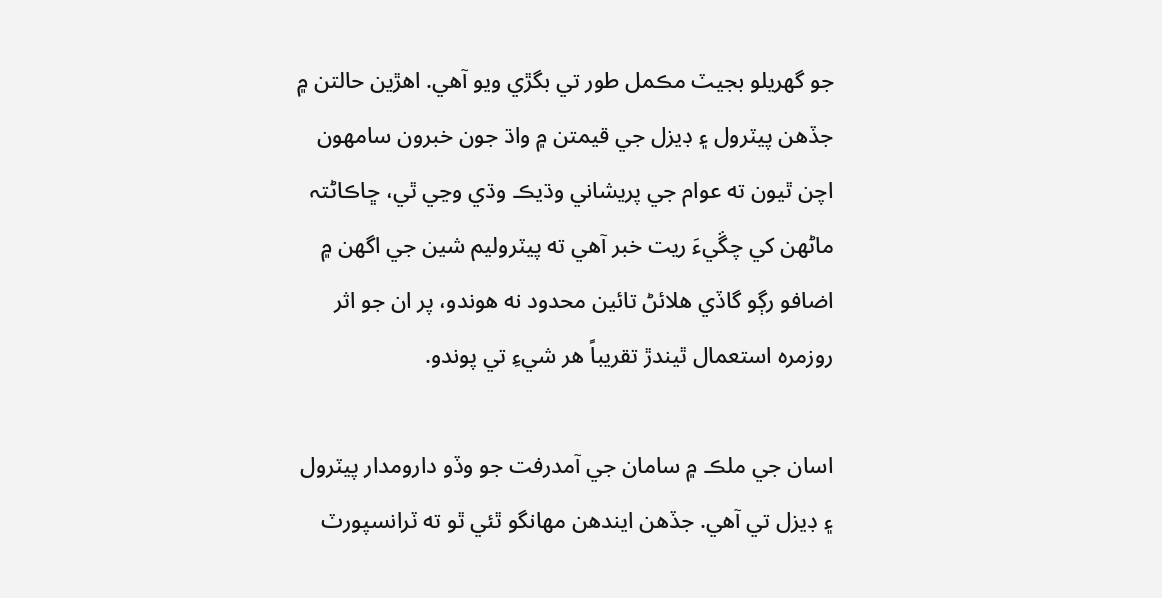جو گهريلو بجيٽ مڪمل طور تي بگڙي ويو آهي. اهڙين حالتن ۾ جڏهن پيٽرول ۽ ڊيزل جي قيمتن ۾ واڌ جون خبرون سامهون اچن ٿيون ته عوام جي پريشاني وڌيڪ وڌي وڃي ٿي، ڇاڪاڻتہ ماڻهن کي چڱيءَ ريت خبر آهي ته پيٽروليم شين جي اگهن ۾ اضافو رڳو گاڏي هلائڻ تائين محدود نه هوندو، پر ان جو اثر روزمره استعمال ٿيندڙ تقريباً هر شيءِ تي پوندو.

اسان جي ملڪ ۾ سامان جي آمدرفت جو وڏو دارومدار پيٽرول ۽ ڊيزل تي آهي. جڏهن ايندھن مهانگو ٿئي ٿو ته ٽرانسپورٽ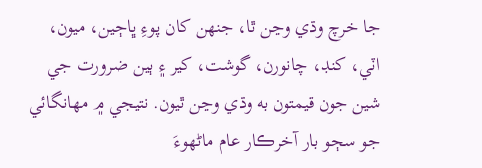جا خرچ وڌي وڃن ٿا، جنهن کان پوءِ ڀاڄين، ميون، اٽي، کنڊ، چانورن، گوشت، کير ۽ ٻين ضرورت جي شين جون قيمتون به وڌي وڃن ٿيون. نتيجي ۾ مهانگائي جو سڄو بار آخرڪار عام ماڻهوءَ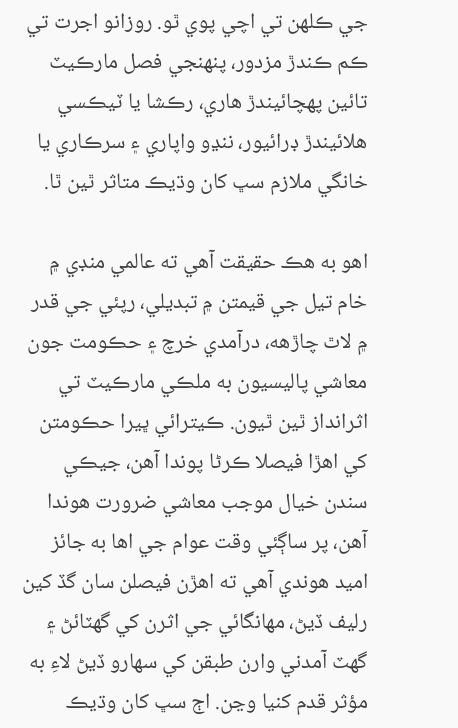جي ڪلهن تي اچي پوي ٿو. روزانو اجرت تي ڪم ڪندڙ مزدور، پنهنجي فصل مارڪيٽ تائين پهچائيندڙ هاري، رڪشا يا ٽيڪسي هلائيندڙ ڊرائيور، ننڍو واپاري ۽ سرڪاري يا خانگي ملازم سڀ کان وڌيڪ متاثر ٿين ٿا.

اهو به هڪ حقيقت آهي ته عالمي منڊي ۾ خام تيل جي قيمتن ۾ تبديلي، رپئي جي قدر ۾ لاٿ چاڙهه، درآمدي خرچ ۽ حڪومت جون معاشي پاليسيون به ملڪي مارڪيٽ تي اثرانداز ٿين ٿيون. ڪيترائي ڀيرا حڪومتن کي اهڙا فيصلا ڪرڻا پوندا آهن، جيڪي سندن خيال موجب معاشي ضرورت هوندا آهن، پر ساڳئي وقت عوام جي اها به جائز اميد هوندي آهي ته اهڙن فيصلن سان گڏ کين رليف ڏيڻ، مهانگائي جي اثرن کي گهٽائڻ ۽ گهٽ آمدني وارن طبقن کي سهارو ڏيڻ لاءِ به مؤثر قدم کنيا وڃن. اڄ سڀ کان وڌيڪ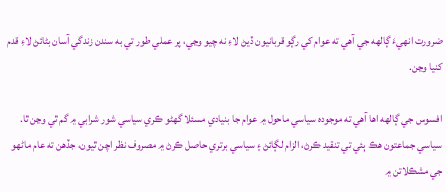ضرورت انهيءَ ڳالهه جي آهي ته عوام کي رڳو قربانيون ڏيڻ لاءِ نه چيو وڃي، پر عملي طور تي به سندن زندگي آسان بڻائڻ لاءِ قدم کنيا وڃن.

افسوس جي ڳالهه اها آهي ته موجوده سياسي ماحول ۾ عوام جا بنيادي مسئلا گهڻو ڪري سياسي شور شرابي ۾ گم ٿي وڃن ٿا. سياسي جماعتون هڪ ٻئي تي تنقيد ڪرڻ، الزام لڳائڻ ۽ سياسي برتري حاصل ڪرڻ ۾ مصروف نظر اچن ٿيون، جڏهن ته عام ماڻهو جي مشڪلاتن ۾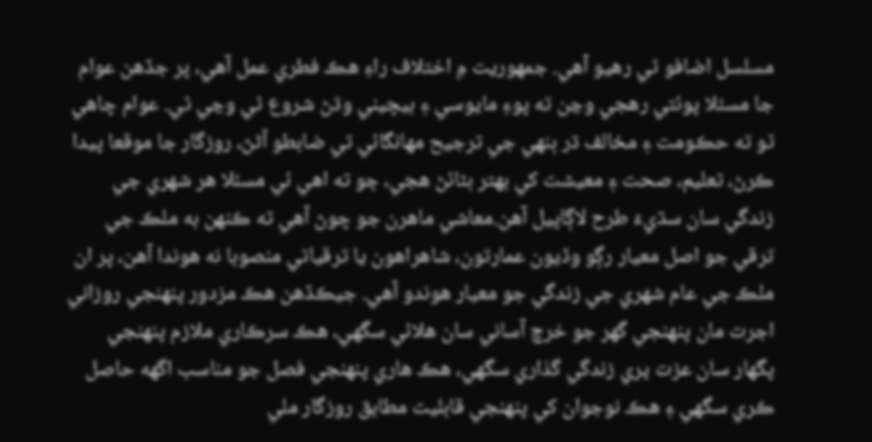مسلسل اضافو ٿي رهيو آهي. جمهوريت ۾ اختلاف راءِ هڪ فطري عمل آهي، پر جڏهن عوام جا مسئلا پوئتي رهجي وڃن ته پوءِ مايوسي ۽ بيچيني وڌڻ شروع ٿي وڃي ٿي. عوام چاهي ٿو ته حڪومت ۽ مخالف ڌر ٻنهي جي ترجيح مهانگائي تي ضابطو آڻڻ، روزگار جا موقعا پيدا ڪرڻ، تعليم، صحت ۽ معيشت کي بهتر بڻائڻ هجي، ڇو ته اهي ئي مسئلا هر شهري جي زندگي سان سڌيءَ طرح لاڳاپيل آهن.معاشي ماهرن جو چوڻ آهي ته ڪنهن به ملڪ جي ترقي جو اصل معيار رڳو وڏيون عمارتون، شاهراهون يا ترقياتي منصوبا نه هوندا آهن، پر ان ملڪ جي عام شهري جي زندگي جو معيار هوندو آهي. جيڪڏهن هڪ مزدور پنهنجي روزاني اجرت مان پنهنجي گهر جو خرچ آساني سان هلائي سگهي، هڪ سرڪاري ملازم پنهنجي پگهار سان عزت ڀري زندگي گذاري سگهي، هڪ هاري پنهنجي فصل جو مناسب اگهه حاصل ڪري سگهي ۽ هڪ نوجوان کي پنهنجي قابليت مطابق روزگار ملي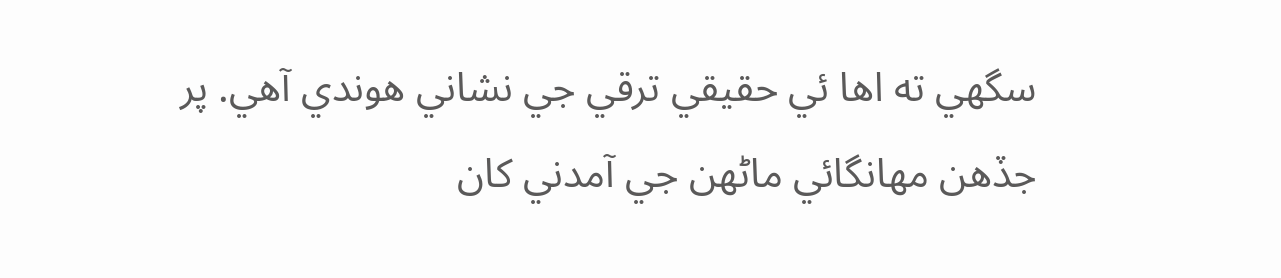سگهي ته اها ئي حقيقي ترقي جي نشاني هوندي آهي. پر جڏهن مهانگائي ماڻهن جي آمدني کان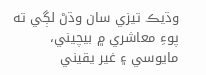وڌيڪ تيزي سان وڌڻ لڳي ته پوءِ معاشري ۾ بيچيني، مايوسي ۽ غير يقيني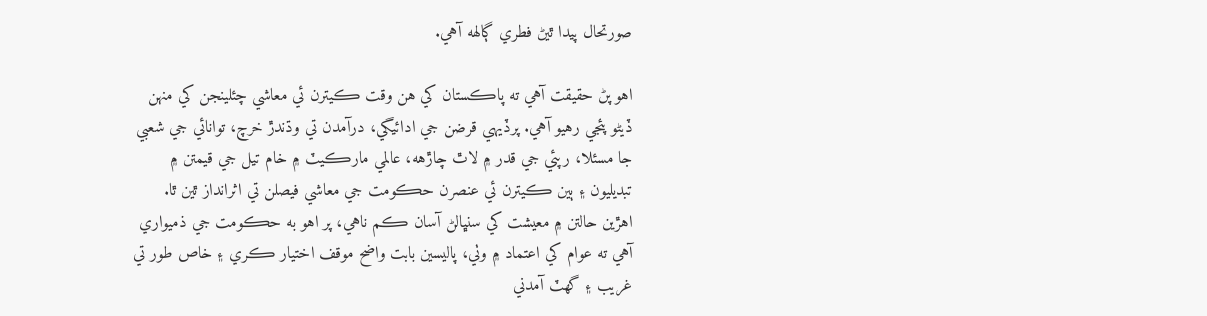صورتحال پيدا ٿيڻ فطري ڳالهه آهي.

اهو پڻ حقيقت آهي ته پاڪستان کي هن وقت ڪيترن ئي معاشي چئلينجن کي منهن ڏيڻو پئجي رهيو آهي. پرڏيهي قرضن جي ادائيگي، درآمدن تي وڌندڙ خرچ، توانائي جي شعبي جا مسئلا، رپئي جي قدر ۾ لاٿ چاڙهه، عالمي مارڪيٽ ۾ خام تيل جي قيمتن ۾ تبديليون ۽ ٻين ڪيترن ئي عنصرن حڪومت جي معاشي فيصلن تي اثرانداز ٿين ٿا. اهڙين حالتن ۾ معيشت کي سنڀالڻ آسان ڪم ناهي، پر اهو به حڪومت جي ذميواري آهي ته عوام کي اعتماد ۾ وٺي، پاليسين بابت واضح موقف اختيار ڪري ۽ خاص طور تي غريب ۽ گهٽ آمدني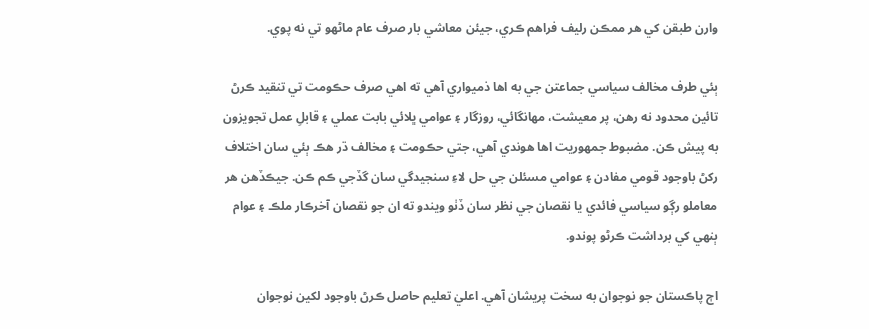وارن طبقن کي هر ممڪن رليف فراهم ڪري، جيئن معاشي بار صرف عام ماڻهو تي نه پوي.

ٻئي طرف مخالف سياسي جماعتن جي به اها ذميواري آهي ته اهي صرف حڪومت تي تنقيد ڪرڻ تائين محدود نه رهن، پر معيشت، مهانگائي، روزگار ۽ عوامي ڀلائي بابت عملي ۽ قابلِ عمل تجويزون به پيش ڪن. مضبوط جمهوريت اها هوندي آهي، جتي حڪومت ۽ مخالف ڌر هڪ ٻئي سان اختلاف رکڻ باوجود قومي مفادن ۽ عوامي مسئلن جي حل لاءِ سنجيدگي سان گڏجي ڪم ڪن. جيڪڏهن هر معاملو رڳو سياسي فائدي يا نقصان جي نظر سان ڏٺو ويندو ته ان جو نقصان آخرڪار ملڪ ۽ عوام ٻنهي کي برداشت ڪرڻو پوندو.

اڄ پاڪستان جو نوجوان به سخت پريشان آهي. اعليٰ تعليم حاصل ڪرڻ باوجود لکين نوجوان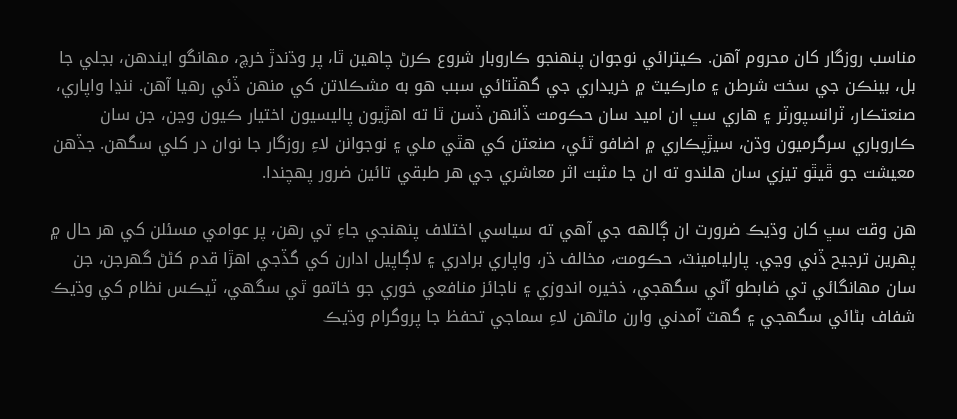مناسب روزگار کان محروم آهن. ڪيترائي نوجوان پنهنجو ڪاروبار شروع ڪرڻ چاهين ٿا، پر وڌندڙ خرچ، مهانگو ايندھن، بجلي جا بل، بينڪن جي سخت شرطن ۽ مارڪيٽ ۾ خريداري جي گهٽتائي سبب هو به مشڪلاتن کي منهن ڏئي رهيا آهن. ننڍا واپاري، صنعتڪار، ٽرانسپورٽر ۽ هاري سڀ ان اميد سان حڪومت ڏانهن ڏسن ٿا ته اهڙيون پاليسيون اختيار ڪيون وڃن، جن سان ڪاروباري سرگرميون وڌن، سيڙپڪاري ۾ اضافو ٿئي، صنعتن کي هٿي ملي ۽ نوجوانن لاءِ روزگار جا نوان در کلي سگهن. جڏهن معيشت جو ڦيٿو تيزي سان هلندو ته ان جا مثبت اثر معاشري جي هر طبقي تائين ضرور پهچندا.

هن وقت سڀ کان وڌيڪ ضرورت ان ڳالهه جي آهي ته سياسي اختلاف پنهنجي جاءِ تي رهن، پر عوامي مسئلن کي هر حال ۾ پهرين ترجيح ڏني وڃي. پارليامينٽ، حڪومت، مخالف ڌر، واپاري برادري ۽ لاڳاپيل ادارن کي گڏجي اهڙا قدم کڻڻ گهرجن، جن سان مهانگائي تي ضابطو آڻي سگهجي، ذخيره اندوزي ۽ ناجائز منافعي خوري جو خاتمو ٿي سگهي، ٽيڪس نظام کي وڌيڪ شفاف بڻائي سگهجي ۽ گهٽ آمدني وارن ماڻهن لاءِ سماجي تحفظ جا پروگرام وڌيڪ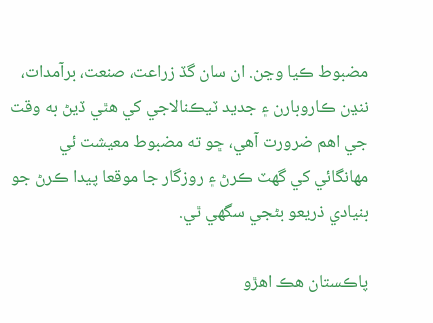مضبوط ڪيا وڃن. ان سان گڏ زراعت، صنعت، برآمدات، ننڍن ڪاروبارن ۽ جديد ٽيڪنالاجي کي هٿي ڏيڻ به وقت جي اهم ضرورت آهي، ڇو ته مضبوط معيشت ئي مهانگائي کي گهٽ ڪرڻ ۽ روزگار جا موقعا پيدا ڪرڻ جو بنيادي ذريعو بڻجي سگهي ٿي.

پاڪستان هڪ اهڙو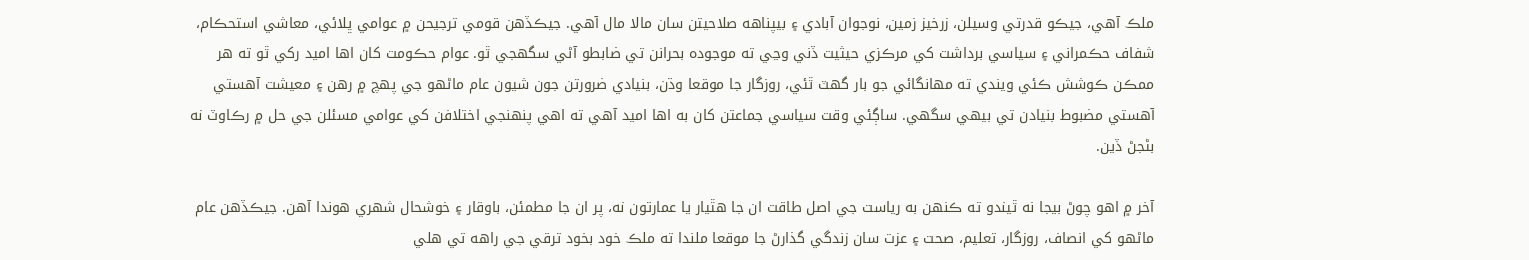ملڪ آهي، جيڪو قدرتي وسيلن، زرخيز زمين، نوجوان آبادي ۽ بيپناهه صلاحيتن سان مالا مال آهي. جيڪڏهن قومي ترجيحن ۾ عوامي ڀلائي، معاشي استحڪام، شفاف حڪمراني ۽ سياسي برداشت کي مرڪزي حيثيت ڏني وڃي ته موجوده بحرانن تي ضابطو آڻي سگهجي ٿو. عوام حڪومت کان اها اميد رکي ٿو ته هر ممڪن ڪوشش ڪئي ويندي ته مهانگائي جو بار گهٽ ٿئي، روزگار جا موقعا وڌن، بنيادي ضرورتن جون شيون عام ماڻهو جي پهچ ۾ رهن ۽ معيشت آهستي آهستي مضبوط بنيادن تي بيهي سگهي. ساڳئي وقت سياسي جماعتن کان به اها اميد آهي ته اهي پنهنجي اختلافن کي عوامي مسئلن جي حل ۾ رڪاوٽ نه بڻجڻ ڏين.

آخر ۾ اهو چوڻ بيجا نه ٿيندو ته ڪنهن به رياست جي اصل طاقت ان جا هٿيار يا عمارتون نه، پر ان جا مطمئن، باوقار ۽ خوشحال شهري هوندا آهن. جيڪڏهن عام ماڻهو کي انصاف، روزگار، تعليم، صحت ۽ عزت سان زندگي گذارڻ جا موقعا ملندا ته ملڪ خود بخود ترقي جي راهه تي هلي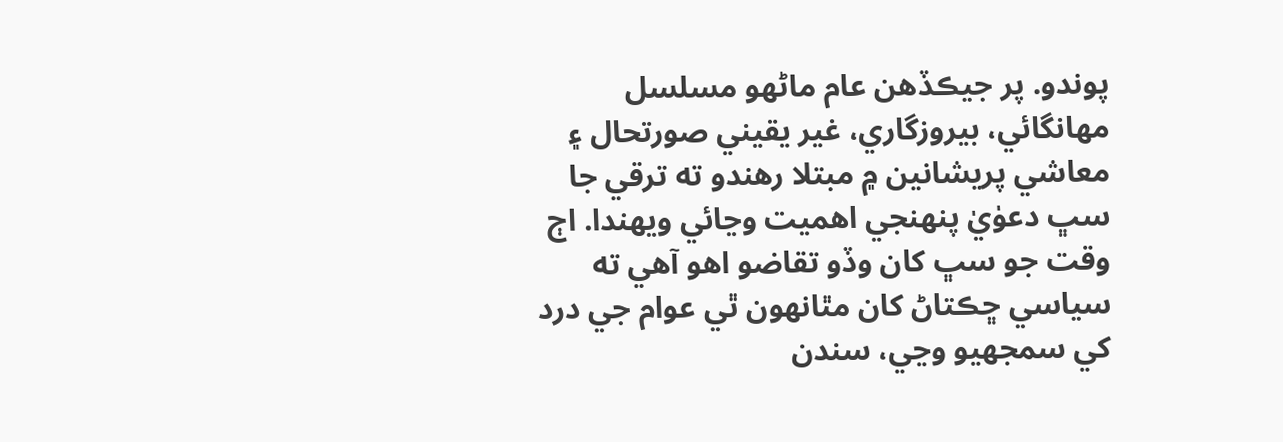پوندو. پر جيڪڏهن عام ماڻهو مسلسل مهانگائي، بيروزگاري، غير يقيني صورتحال ۽ معاشي پريشانين ۾ مبتلا رهندو ته ترقي جا سڀ دعوٰيٰ پنهنجي اهميت وڃائي ويهندا. اڄ وقت جو سڀ کان وڏو تقاضو اهو آهي ته سياسي ڇڪتاڻ کان مٿانهون ٿي عوام جي درد کي سمجهيو وڃي، سندن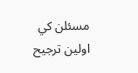مسئلن کي اولين ترجيح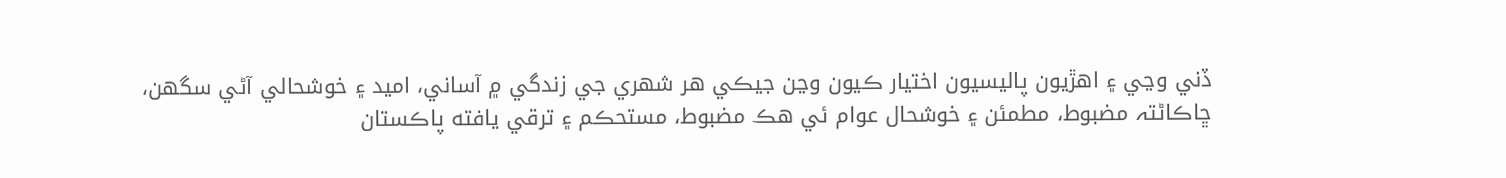ڏني وڃي ۽ اهڙيون پاليسيون اختيار ڪيون وڃن جيڪي هر شهري جي زندگي ۾ آساني، اميد ۽ خوشحالي آڻي سگهن، ڇاڪاڻتہ مضبوط، مطمئن ۽ خوشحال عوام ئي هڪ مضبوط، مستحڪم ۽ ترقي يافته پاڪستان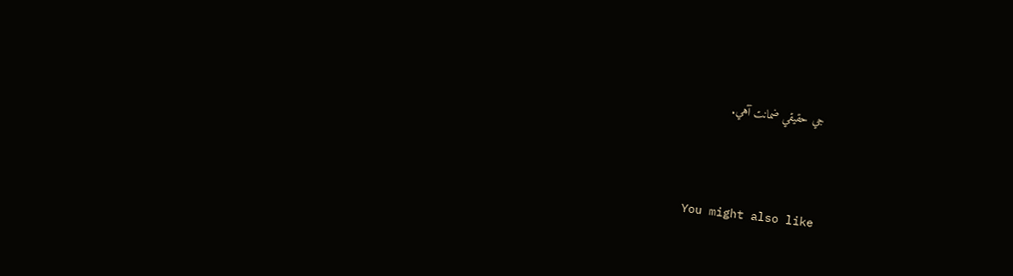جي حقيقي ضمانت آهي.



You might also like